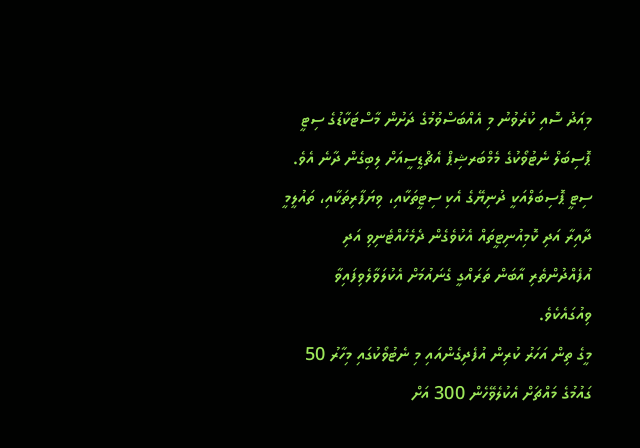މިއަދު ސޮއި ކުރެވުނު މި އެއްބަސްވުމުގެ ދަށުން މާސްޓަކާޑުގެ ސިޓީ ޕޮސިބަލް ނެޓުވޯކުގެ މެމްބަރޝިޕް އެޗްޑީސީއަށް ލިބިގެން ދާނެ އެވެ.
ސިޓީ ޕޮސިބަލްއަކީ ދުނިޔޭގެ އެކި ސިޓީތަކާއި، ވިޔަފާރިތަކާއި، ތައުލީމީ ދާއިރާ އަދި ކޮމިއުނިޓީތައް އެކުވެގެން ދެމެހެއްޓެނިވި އަދި އުފެއްދުންތެރި އާބަން ތަރައްގީ ގެނައުމަށް އެކުލަވާލެވިފައިވާ ވިއުގައެކެވެ.
މީގެ ތިން އަހަރު ކުރިން އުފެދިގެންއައި މި ނެޓުވޯކުގައި މިހާރު 50 ގައުމުގެ މައްޗަށް އެކުލެވޭހެން 300 އަށް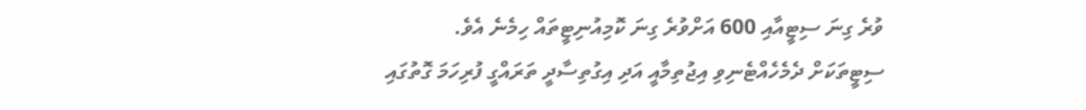ވުރެ ގިނަ ސިޓީއާއި 600 އަށްވުރެ ގިނަ ކޮމިއުނިޓީތައް ހިމެނެ އެވެ.
ސިޓީތަކަށް ދެމެހެއްޓެނިވި އިޖުތިމާއީ އަދި އިގުތިސާދީ ތަރައްގީ ފުރިހަމަ ގޮތުގައި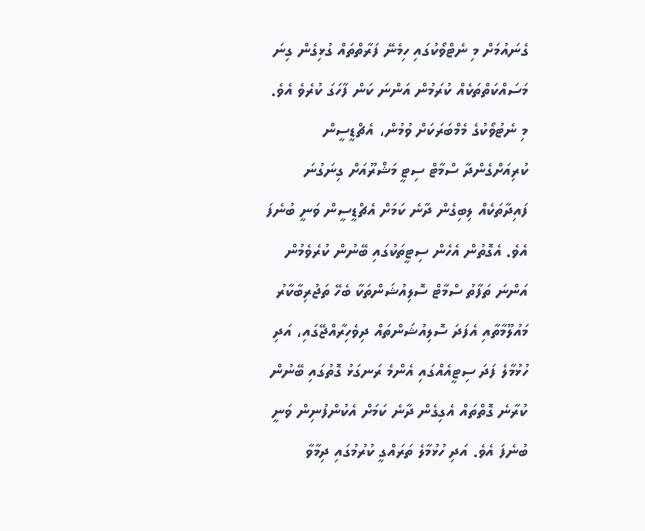ގެނައުމަށް މި ނެޓްވޯކުގައި ހިމެނޭ ފަރާތްތައް ގުޅިގެން ގިނަ މަސައްކަތްތަކެއް ކުރަމުން އަންނަ ކަން ފާހަގަ ކުރެވެ އެވެ.
މި ނެޓުވޯކުގެ މެމްބަރަކަށް ވުމުން، އެޗްޑީސީން ކުރިއަށްގެންދާ ސްމާޓް ސިޓީ މަޝްރޫއަށް ގިނަގުނަ ފައިދާތަކެއް ލިބިގެން ދާނެ ކަމަށް އެޗްޑީސީން ވަނީ ބުނެފަ އެވެ. އެގޮތުން އެހެން ސިޓީތަކުގައި ބޭނުން ކުރެވެމުން އަންނަ ތަފާތު ސްމާޓް ސޮލިއުޝަންތަކާ ބެހޭ ތަޖުރިބާކާރު މައުލޫމާތާއި އެފަދަ ސޮލިއުޝަންތައް ދިވެހިރާއްޖޭގައި، އަދި ހުޅުމާލެ ފަދަ ސިޓީއެއްގައި އެންމެ ރަނގަޅު ގޮތުގައި ބޭނުން ކުރާނެ ގޮތްތައް އެގިގެން ދާނެ ކަމަށް އެކުންފުނިން ވަނީ ބުނެފަ އެވެ. އަދި ހުޅުމާލެ ތަރައްގީ ކުރުމުގައި ދިމާވާ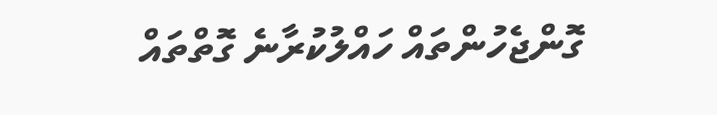ގޮންޖެހުންތައް ހައްލުކުރާނެ ގޮތްތައް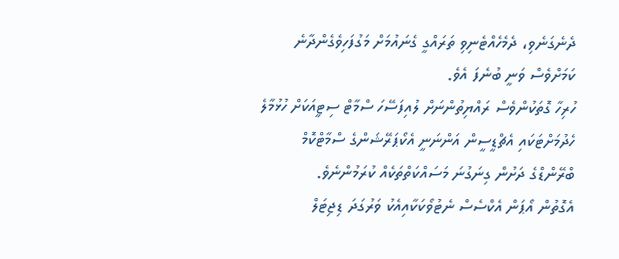ދެނެގަނެވި، ދެމެހެއްޓެނިވި ތަރައްގީ ގެނައުމަށް މަގުފަހިވެގެންދާނެ ކަމަށްވެސް ވަނީ ބުނެފަ އެވެ.
ހުރިހާ ގޮތަކުންވެސް ރައްޔިތުންނަށް ލުއިފަސޭހަ ސްމާޓް ސިޓީއަކަށް ހުޅުމާލެ ހެދުމަށްޓަކައި އެޗްޑީސީން އަންނަނީ އެކޯޕަރޭޝަންގެ ސްމާޓްކޮމް ބްރޭންޑްގެ ދަށުން ގިނަގުނަ މަސައްކަތްތަކެއް ކުރަމުންނެވެ.
އެގޮތުން އޯޕަން އެކްސެސް ނެޓުވޯކަކާއިއެކު ވަރުގަދަ ޑިޖިޓަލް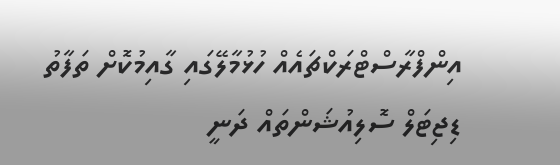އިންފްރާސްޓްރަކްޗައެއް ހުޅުމާލޭގައި ގާއިމުކޮށް ތަފާތު ޑިޖިޓަލް ސޮލިއުޝަންތައް ދަނީ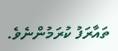ތައާރަފު ކުރަމުންނެވެ.